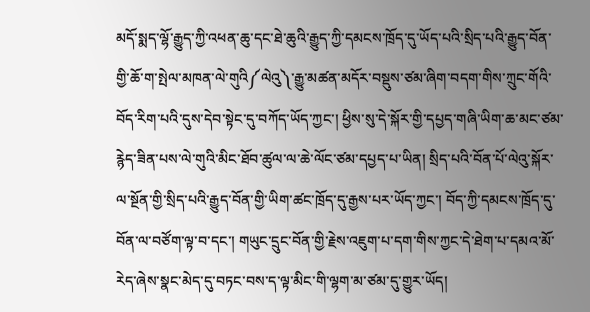མདོ་སྨད་ལྷོ་རྒྱུད་ཀྱི་འཕན་ཆུ་དང་ཐེ་ཆུའི་རྒྱུད་ཀྱི་དམངས་ཁྲོད་དུ་ཡོད་པའི་སྲིད་པའི་རྒྱུད་བོན་གྱི་ཆོ་ག་སྤེལ་མཁན་ལེ་གུའི༼ལེའུ༽་རྒྱུ་མཚན་མདོར་བསྡུས་ཙམ་ཞིག་བདག་གིས་ཀྲུང་གོའི་བོད་རིག་པའི་དུས་དེབ་སྟེང་དུ་བཀོད་ཡོད་ཀྱང་། ཕྱིས་སུ་དེ་སྐོར་གྱི་དཔྱད་གཞི་ཡིག་ཆ་མང་ཙམ་རྙེད་ཟིན་པས་ལེ་གུའི་མིང་ཐོབ་ཚུལ་ལ་ཆེ་ལོང་ཙམ་དཔྱད་པ་ཡིན། སྲིད་པའི་བོན་པོ་ལེའུ་སྐོར་ལ་སྔོན་གྱི་སྲིད་པའི་རྒྱུད་བོན་གྱི་ཡིག་ཚང་ཁྲོད་དུ་རྒྱས་པར་ཡོད་ཀྱང་། བོད་ཀྱི་དམངས་ཁྲོད་དུ་བོན་ལ་བཙོག་ལྟ་བ་དང་། གཡུང་དྲུང་བོན་གྱི་རྗེས་འཇུག་པ་དག་གིས་ཀྱང་དེ་ཐེག་པ་དམའ་མོ་རེད་ཞེས་སྣང་མེད་དུ་བཏང་བས་ད་ལྟ་མིང་གི་ལྷག་མ་ཙམ་དུ་གྱུར་ཡོད།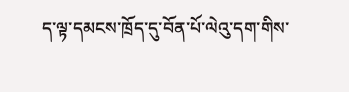ད་ལྟ་དམངས་ཁྲོད་དུ་བོན་པོ་ལེའུ་དག་གིས་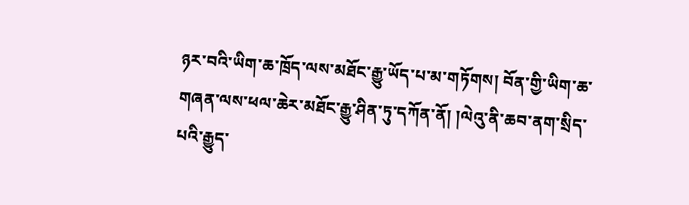ཉར་བའི་ཡིག་ཆ་ཁྲོད་ལས་མཐོང་རྒྱུ་ཡོད་པ་མ་གཏོགས། བོན་གྱི་ཡིག་ཆ་གཞན་ལས་ཕལ་ཆེར་མཐོང་རྒྱུ་ཤིན་ཏུ་དཀོན་ནོ། །ལེའུ་ནི་ཆབ་ནག་སྲིད་པའི་རྒྱུད་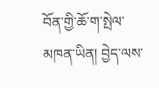བོན་གྱི་ཆོ་ག་སྤེལ་མཁན་ཡིན། བྱེད་ལས་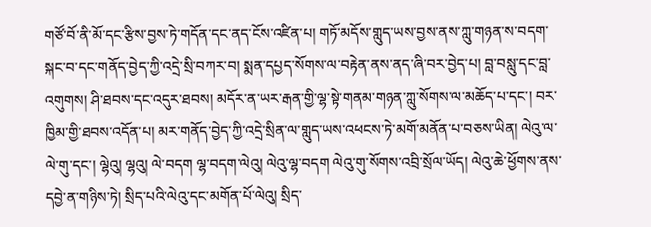གཙོ་བོ་ནི་མོ་དང་རྩིས་བྱས་ཏེ་གདོན་དང་ནད་ངོས་འཛིན་པ། གཏོ་མདོས་གླུད་ཡས་བྱས་ནས་ཀླུ་གཉན་ས་བདག་སྐང་བ་དང་གནོད་བྱེད་ཀྱི་འདྲེ་སྲི་བཀར་བ། སྨན་དཔྱད་སོགས་ལ་བརྟེན་ནས་ནད་ཞི་བར་བྱེད་པ། བླ་བསླུ་དང་བླ་འགུགས། ཤི་ཐབས་དང་འདུར་ཐབས། མདོར་ན་ཡར་རྒན་གྱི་ལྷ་སྟེ་གནམ་གཉན་ཀླུ་སོགས་ལ་མཆོད་པ་དང་། བར་ཁྱིམ་གྱི་ཐབས་འདོན་པ། མར་གནོད་བྱེད་ཀྱི་འདྲེ་སྲིན་ལ་གླུད་ཡས་འཕངས་ཏེ་མགོ་མནོན་པ་བཅས་ཡིན། ལེའུ་ལ་ལེ་གུ་དང་། ལྷེའུ། ལྷའུ། ལེ་བདག ལྷ་བདག་ལེའུ། ལེའུ་ལྷ་བདག ལེའུ་གུ་སོགས་འབྲི་སྲོལ་ཡོད། ལེའུ་ཆེ་ཕྱོགས་ནས་དབྱེ་ན་གཉིས་ཏེ། སྲིད་པའི་ལེའུ་དང་མགོན་པོ་ལེའུ། སྲིད་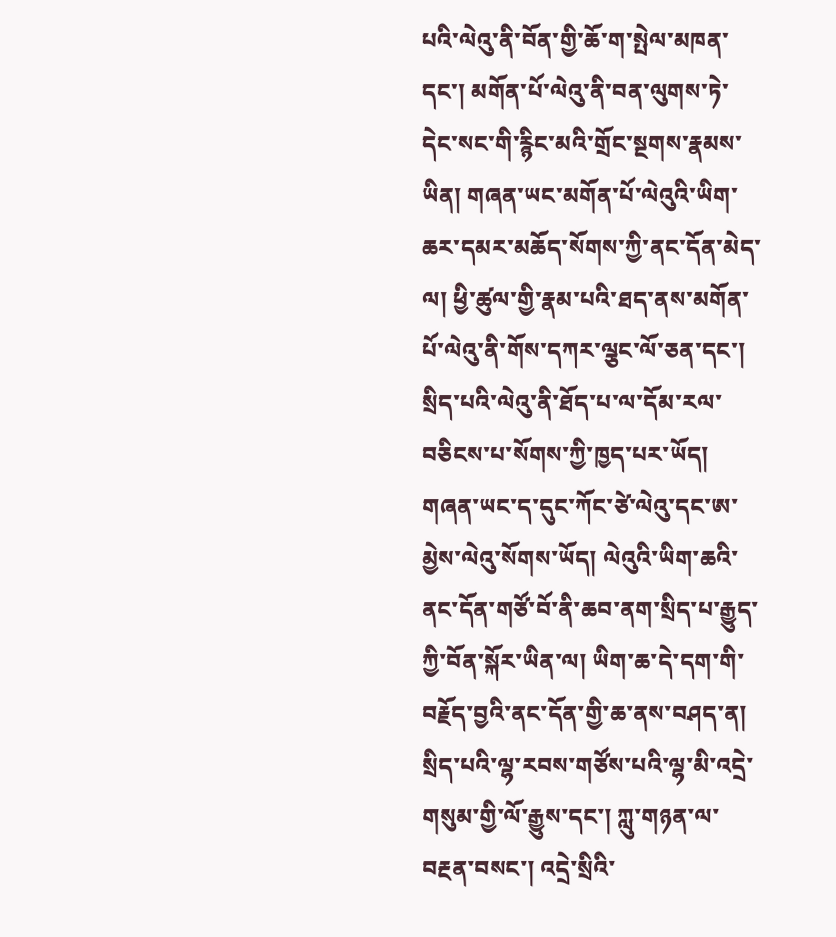པའི་ལེའུ་ནི་བོན་གྱི་ཆོ་ག་སྤེལ་མཁན་དང་། མགོན་པོ་ལེའུ་ནི་བན་ལུགས་ཏེ་དེང་སང་གི་རྙིང་མའི་གྲོང་སྔགས་རྣམས་ཡིན། གཞན་ཡང་མགོན་པོ་ལེའུའི་ཡིག་ཆར་དམར་མཆོད་སོགས་ཀྱི་ནང་དོན་མེད་ལ། ཕྱི་ཚུལ་གྱི་རྣམ་པའི་ཐད་ནས་མགོན་པོ་ལེའུ་ནི་གོས་དཀར་ལྕང་ལོ་ཅན་དང་། སྲིད་པའི་ལེའུ་ནི་ཐོད་པ་ལ་དོམ་རལ་བཅིངས་པ་སོགས་ཀྱི་ཁྱད་པར་ཡོད། གཞན་ཡང་ད་དུང་ཀོང་ཙེ་ལེའུ་དང་ཨ་མྱེས་ལེའུ་སོགས་ཡོད། ལེའུའི་ཡིག་ཆའི་ནང་དོན་གཙོ་བོ་ནི་ཆབ་ནག་སྲིད་པ་རྒྱུད་ཀྱི་བོན་སྐོར་ཡིན་ལ། ཡིག་ཆ་དེ་དག་གི་བརྗོད་བྱའི་ནང་དོན་གྱི་ཆ་ནས་བཤད་ན། སྲིད་པའི་ལྷ་རབས་གཙོས་པའི་ལྷ་མི་འདྲེ་གསུམ་གྱི་ལོ་རྒྱུས་དང་། ཀླུ་གཉན་ལ་བརྔན་བསང་། འདྲེ་སྲིའི་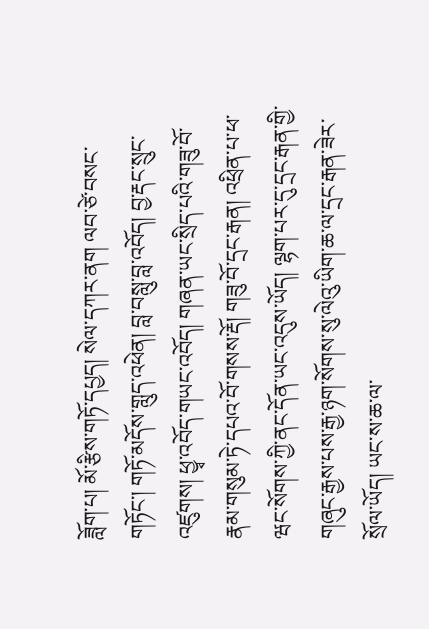ཟློག་པ། མོ་རྩིས་གཏོ་དཔྱད། སེལ་དཀར་ནག ལབ་ཙེ་བསང་གཏོང་། གཏོ་མདོས་གླུད་འཕེན། བླ་བསླུ་བླ་འབོད། བྱ་རྡང་སྲུང་འཛུགས། ཕྱྭ་འབོད་གཡང་འབོད། གཞན་ཡང་སྲིད་པའི་གཟུ་བོ་རྣམ་གསུམ་ཏེ་དཔའ་བོ་གསས་རྡོ། གཟུ་བོ་དྲང་རྒན། འཕྲིན་པ་ཕ་ཝང་སོགས་ཀྱི་ནང་དོན་ཡང་འདུས་ཡོད། ལྷག་པར་དུ་དྲང་རྒན་གྱི་གཞུང་རྒྱས་པས་རྒྱ་ཉག་སོགས་སུ་ལེའུ་ཡིག་ཆ་ལ་དྲང་རྒན་ཟེར་སྲོལ་ཡོད། ཡང་ས་ཆ་ལ་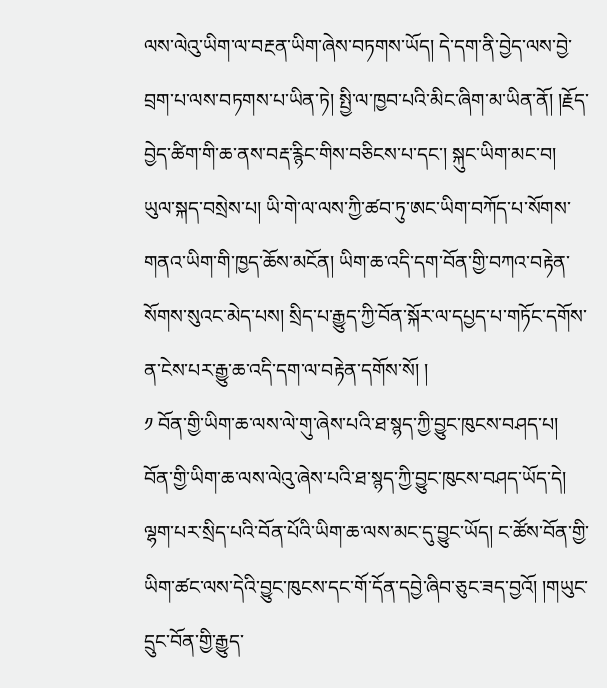ལས་ལེའུ་ཡིག་ལ་བརྔན་ཡིག་ཞེས་བཏགས་ཡོད། དེ་དག་ནི་བྱེད་ལས་བྱེ་བྲག་པ་ལས་བཏགས་པ་ཡིན་ཏེ། སྤྱི་ལ་ཁྱབ་པའི་མིང་ཞིག་མ་ཡིན་ནོ། །རྗོད་བྱེད་ཚིག་གི་ཆ་ནས་བརྡ་རྙིང་གིས་བཅིངས་པ་དང་། སྐུང་ཡིག་མང་བ། ཡུལ་སྐད་བསྲེས་པ། ཡི་གེ་ལ་ལས་ཀྱི་ཚབ་ཏུ་ཨང་ཡིག་བཀོད་པ་སོགས་གནའ་ཡིག་གི་ཁྱད་ཆོས་མངོན། ཡིག་ཆ་འདི་དག་བོན་གྱི་བཀའ་བརྟེན་སོགས་སུའང་མེད་པས། སྲིད་པ་རྒྱུད་ཀྱི་བོན་སྐོར་ལ་དཔྱད་པ་གཏོང་དགོས་ན་ངེས་པར་རྒྱུ་ཆ་འདི་དག་ལ་བརྟེན་དགོས་སོ། །
༡ བོན་གྱི་ཡིག་ཆ་ལས་ལེ་གུ་ཞེས་པའི་ཐ་སྙད་ཀྱི་བྱུང་ཁུངས་བཤད་པ།
བོན་གྱི་ཡིག་ཆ་ལས་ལེའུ་ཞེས་པའི་ཐ་སྙད་ཀྱི་བྱུང་ཁུངས་བཤད་ཡོད་དེ། ལྷག་པར་སྲིད་པའི་བོན་པོའི་ཡིག་ཆ་ལས་མང་དུ་བྱུང་ཡོད། ང་ཚོས་བོན་གྱི་ཡིག་ཚང་ལས་དེའི་བྱུང་ཁུངས་དང་གོ་དོན་དབྱེ་ཞིབ་ཅུང་ཟད་བྱའོ། །གཡུང་དྲུང་བོན་གྱི་རྒྱུད་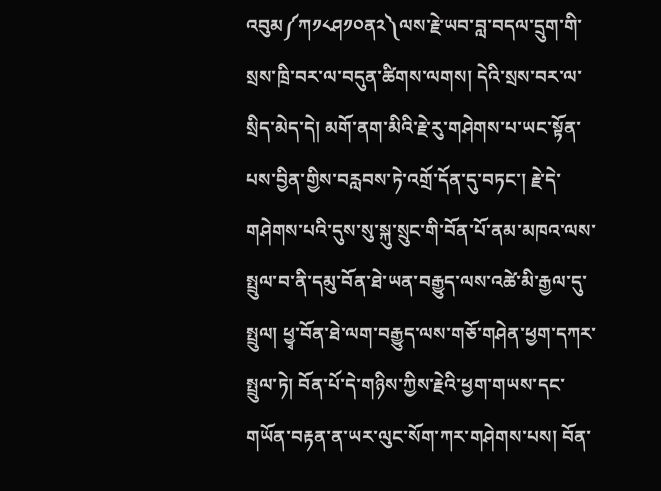འབུམ༼ཀ༡༨ཤ༡༠ན༢༽ལས་རྗེ་ཡབ་བླ་བདལ་དྲུག་གི་སྲས་ཁྲི་བར་ལ་བདུན་ཚིགས་ལགས། དེའི་སྲས་བར་ལ་སྲིད་མེད་དེ། མགོ་ནག་མིའི་རྗེ་རུ་གཤེགས་པ་ཡང་སྟོན་པས་བྱིན་གྱིས་བརླབས་ཏེ་འགྲོ་དོན་དུ་བཏང་། རྗེ་དེ་གཤེགས་པའི་དུས་སུ་སྐུ་སྲུང་གི་བོན་པོ་ནམ་མཁའ་ལས་སྤྲུལ་བ་ནི་དམུ་བོན་ཐེ་ཡན་བརྒྱུད་ལས་འཚེ་མི་རྒྱལ་དུ་སྤྲུལ། ཕྱྭ་བོན་ཐེ་ལག་བརྒྱུད་ལས་གཅོ་གཤེན་ཕྱག་དཀར་སྤྲུལ་ཏེ། བོན་པོ་དེ་གཉིས་ཀྱིས་རྗེའི་ཕྱག་གཡས་དང་གཡོན་བརྟན་ན་ཡར་ལུང་སོག་ཀར་གཤེགས་པས། བོན་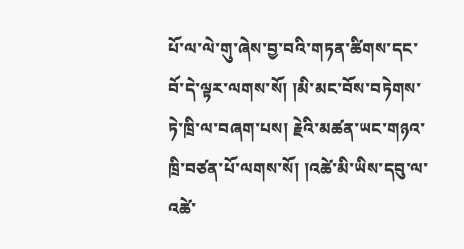པོ་ལ་ལེ་གུ་ཞེས་བྱ་བའི་གཏན་ཚིགས་དང་བོ་དེ་ལྟར་ལགས་སོ། །མི་མང་བོས་བཏེགས་ཏེ་ཁྲི་ལ་བཞག་པས། རྗེའི་མཚན་ཡང་གཉའ་ཁྲི་བཙན་པོ་ལགས་སོ། །འཚེ་མི་ཡིས་དབུ་ལ་འཚེ་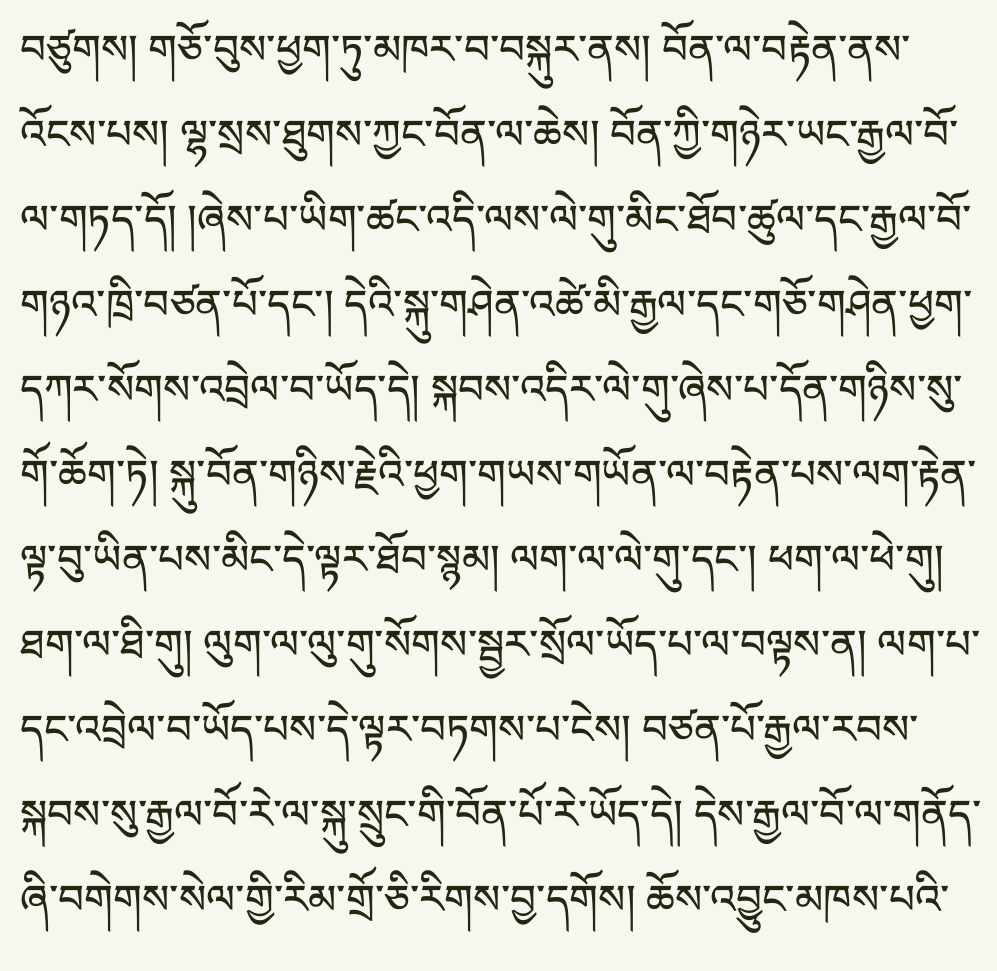བཙུགས། གཅོ་བུས་ཕྱག་ཏུ་མཁར་བ་བསྐུར་ནས། བོན་ལ་བརྟེན་ནས་འོངས་པས། ལྷ་སྲས་ཐུགས་ཀྱང་བོན་ལ་ཆེས། བོན་ཀྱི་གཉེར་ཡང་རྒྱལ་བོ་ལ་གཏད་དོ། །ཞེས་པ་ཡིག་ཚང་འདི་ལས་ལེ་གུ་མིང་ཐོབ་ཚུལ་དང་རྒྱལ་བོ་གཉའ་ཁྲི་བཙན་པོ་དང་། དེའི་སྐུ་གཤེན་འཚེ་མི་རྒྱལ་དང་གཅོ་གཤེན་ཕྱག་དཀར་སོགས་འབྲེལ་བ་ཡོད་དེ། སྐབས་འདིར་ལེ་གུ་ཞེས་པ་དོན་གཉིས་སུ་གོ་ཆོག་ཏེ། སྐུ་བོན་གཉིས་རྗེའི་ཕྱག་གཡས་གཡོན་ལ་བརྟེན་པས་ལག་རྟེན་ལྟ་བུ་ཡིན་པས་མིང་དེ་ལྟར་ཐོབ་སྙམ། ལག་ལ་ལེ་གུ་དང་། ཕག་ལ་ཕེ་གུ། ཐག་ལ་ཐི་གུ། ལུག་ལ་ལུ་གུ་སོགས་སྦྱར་སྲོལ་ཡོད་པ་ལ་བལྟས་ན། ལག་པ་དང་འབྲེལ་བ་ཡོད་པས་དེ་ལྟར་བཏགས་པ་ངེས། བཙན་པོ་རྒྱལ་རབས་སྐབས་སུ་རྒྱལ་བོ་རེ་ལ་སྐུ་སྲུང་གི་བོན་པོ་རེ་ཡོད་དེ། དེས་རྒྱལ་བོ་ལ་གནོད་ཞི་བགེགས་སེལ་གྱི་རིམ་གྲོ་ཅི་རིགས་བྱ་དགོས། ཆོས་འབྱུང་མཁས་པའི་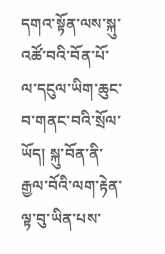དགའ་སྟོན་ལས་སྐུ་འཚོ་བའི་བོན་པོ་ལ་དངུལ་ཡིག་ཆུང་བ་གནང་བའི་སྲོལ་ཡོད། སྐུ་བོན་ནི་རྒྱལ་བོའི་ལག་རྟེན་ལྟ་བུ་ཡིན་པས་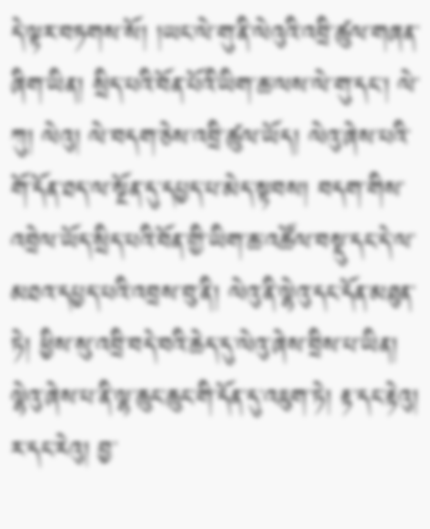དེ་ལྟར་བཏགས་སོ། །ཡང་ལེ་གུ་ནི་ལེའུའི་འབྲི་ཚུལ་གཞན་ཞིག་ཡིན། སྲིད་པའི་བོན་པོའི་ཡིག་ཆ་ལས་ལེ་གུ་དང་། ལེ་ཀུ། ལེའུ། ལེ་བདག་ཅེས་འབྲི་ཚུལ་ཡོད། ལེའུ་ཞེས་པའི་གོ་དོན་ཐད་ལ་སྔོན་དུ་དཔྱད་པ་མེད་སྟབས། བདག་གིས་འབྲེལ་ཡོད་སྲིད་པའི་བོན་གྱི་ཡིག་ཆ་འཚོལ་བསྡུ་དང་དེ་ལ་མཐའ་དཔྱད་པའི་འབྲས་བུ་ནི། ལེའུ་ནི་ལྷེའུ་དང་དོན་མཐུན་ཏེ། ཕྱིས་སུ་འབྲི་བདེ་བའི་ཆེད་དུ་ལེའུ་ཞེས་བྲིས་པ་ཡིན། ལྷེའུ་ཞེས་པ་ནི་ལྷ་ཆུང་ཆུང་གི་དོན་དུ་འཇུག་ཏེ། རྟ་དང་རྟེའུ། ར་དང་རེའུ། བྱ་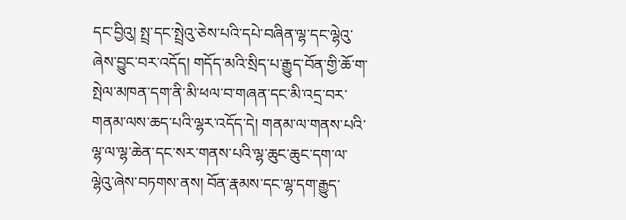དང་བྱིའུ། སྤྲ་དང་སྤྲེའུ་ཅེས་པའི་དཔེ་བཞིན་ལྷ་དང་ལྷེའུ་ཞེས་བྱུང་བར་འདོད། གདོད་མའི་སྲིད་པ་རྒྱུད་བོན་གྱི་ཆོ་ག་སྤེལ་མཁན་དག་ནི་མི་ཕལ་བ་གཞན་དང་མི་འདྲ་བར་གནམ་ལས་ཆད་པའི་ལྷར་འདོད་དེ། གནམ་ལ་གནས་པའི་ལྷ་ལ་ལྷ་ཆེན་དང་སར་གནས་པའི་ལྷ་ཆུང་ཆུང་དག་ལ་ལྷེའུ་ཞེས་བཏགས་ནས། བོན་རྣམས་དང་ལྷ་དག་རྒྱུད་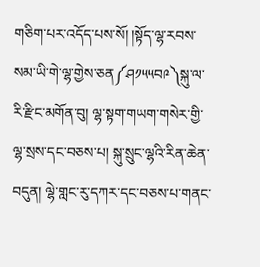གཅིག་པར་འདོད་པས་སོ། །སྟོད་ལྷ་རབས་སམ་ཡི་གེ་ལྷ་གྱེས་ཅན༼ཤ༡༥༥བ༩༽སྐུ་ལ་རི་རྫིང་མགོན་བུ། ལྷ་སྟག་གཡག་གསེར་གྱི་ལྷ་སྲས་དང་བཅས་པ། སྐུ་སྲུང་ལྷའི་རིན་ཆེན་བདུན། ལྷེ་གླང་རུ་དཀར་དང་བཅས་པ་གནང་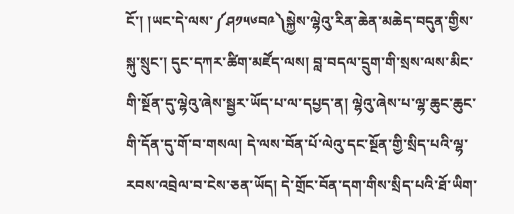ངོ་། །ཡང་དེ་ལས་༼ཤ༡༥༦བ༩༽སྐྱེས་ལྷེའུ་རིན་ཆེན་མཆེད་བདུན་གྱིས་སྐུ་སྲུང་། དུང་དཀར་ཚིག་མཛོད་ལས། བླ་བདལ་དྲུག་གི་སྲས་ལས་མིང་གི་སྔོན་དུ་ལྷེའུ་ཞེས་སྦྱར་ཡོད་པ་ལ་དཔྱད་ན། ལྷེའུ་ཞེས་པ་ལྷ་ཆུང་ཆུང་གི་དོན་དུ་གོ་བ་གསལ། དེ་ལས་བོན་པོ་ལེའུ་དང་སྔོན་གྱི་སྲིད་པའི་ལྷ་རབས་འབྲེལ་བ་ངེས་ཅན་ཡོད། དེ་གྲོང་བོན་དག་གིས་སྲིད་པའི་ཐོ་ཡིག་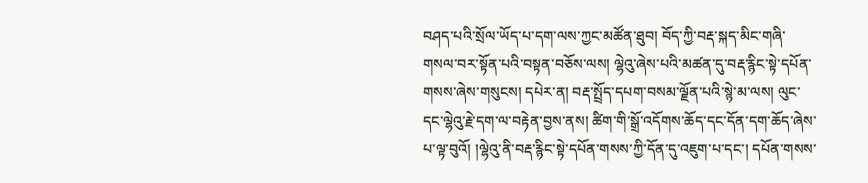བཤད་པའི་སྲོལ་ཡོད་པ་དག་ལས་ཀྱང་མཚོན་ཐུབ། བོད་ཀྱི་བརྡ་སྐད་མིང་གཞི་གསལ་བར་སྟོན་པའི་བསྟན་བཅོས་ལས། ལྷེའུ་ཞེས་པའི་མཚན་དུ་བརྡ་རྙིང་སྟེ་དཔོན་གསས་ཞེས་གསུངས། དཔེར་ན། བརྡ་སྤྲོད་དཔག་བསམ་ལྗོན་པའི་སྙེ་མ་ལས། ལུང་དང་ལྷེའུ་རྗེ་དག་ལ་བརྟེན་བྱས་ནས། ཚིག་གི་སྒྲོ་འདོགས་ཆོད་དང་དོན་དག་ཆོད་ཞེས་པ་ལྟ་བུའོ། །ལྷེའུ་ནི་བརྡ་རྙིང་སྟེ་དཔོན་གསས་ཀྱི་དོན་དུ་འཇུག་པ་དང་། དཔོན་གསས་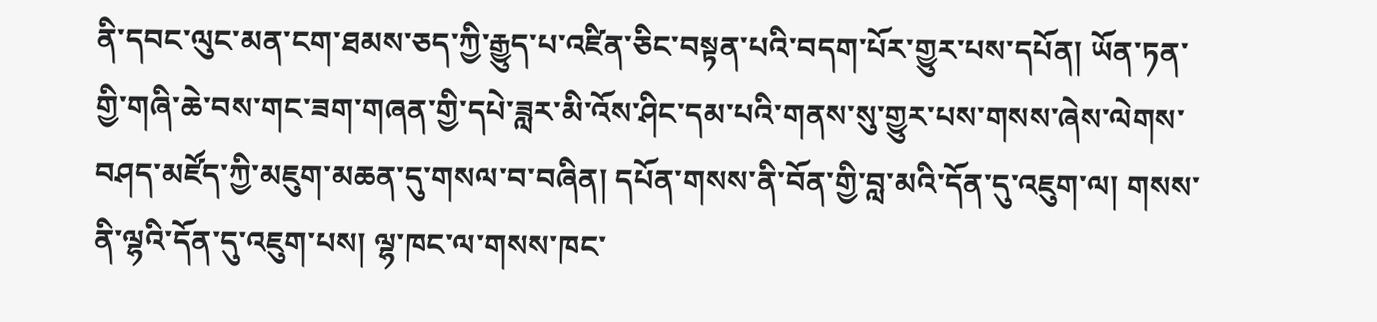ནི་དབང་ལུང་མན་ངག་ཐམས་ཅད་ཀྱི་རྒྱུད་པ་འཛིན་ཅིང་བསྟན་པའི་བདག་པོར་གྱུར་པས་དཔོན། ཡོན་ཏན་གྱི་གཞི་ཆེ་བས་གང་ཟག་གཞན་གྱི་དཔེ་ཟླར་མི་འོས་ཤིང་དམ་པའི་གནས་སུ་གྱུར་པས་གསས་ཞེས་ལེགས་བཤད་མཛོད་ཀྱི་མཇུག་མཆན་དུ་གསལ་བ་བཞིན། དཔོན་གསས་ནི་བོན་གྱི་བླ་མའི་དོན་དུ་འཇུག་ལ། གསས་ནི་ལྷའི་དོན་དུ་འཇུག་པས། ལྷ་ཁང་ལ་གསས་ཁང་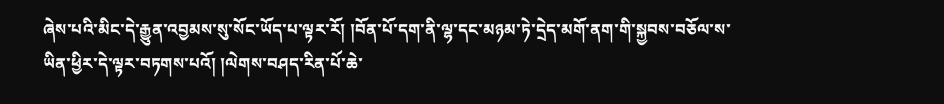ཞེས་པའི་མིང་དེ་རྒྱུན་འབྱམས་སུ་སོང་ཡོད་པ་ལྟར་རོ། །བོན་པོ་དག་ནི་ལྷ་དང་མཉམ་ཏེ་དྲེད་མགོ་ནག་གི་སྐྱབས་བཅོལ་ས་ཡིན་ཕྱིར་དེ་ལྟར་བཏགས་པའོ། །ལེགས་བཤད་རིན་པོ་ཆེ་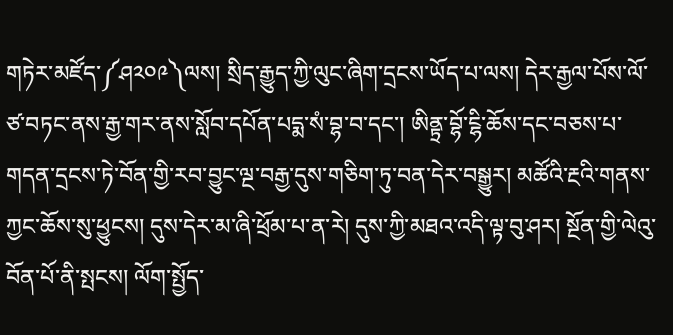གཏེར་མཛོད་༼ཤ༢༠༩༽ལས། སྲིད་རྒྱུད་ཀྱི་ལུང་ཞིག་དྲངས་ཡོད་པ་ལས། དེར་རྒྱལ་པོས་ལོ་ཙ་བཏང་ནས་རྒྱ་གར་ནས་སློབ་དཔོན་པདྨ་སཾ་བྷ་བ་དང་། ཨིནྟྲ་བྷོ་ངྷི་ཆོས་དང་བཅས་པ་གདན་དྲངས་ཏེ་བོན་གྱི་རབ་བྱུང་ལྔ་བརྒྱ་དུས་གཅིག་ཏུ་བན་དེར་བསྒྱུར། མཚོའི་རྔའི་གནས་ཀྱང་ཆོས་སུ་ཕྱུངས། དུས་དེར་མ་ཞི་ཕྲོམ་པ་ན་རེ། དུས་ཀྱི་མཐའ་འདི་ལྟ་བུ་ཤར། སྔོན་གྱི་ལེའུ་བོན་པོ་ནི་སྤངས། ལོག་སྤྱོད་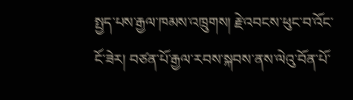སྤྱད་པས་རྒྱལ་ཁམས་འཁྲུགས། རྗེ་འབངས་ཕུང་བ་འོང་ངོ་ཟེར། བཙན་པོ་རྒྱལ་རབས་སྐབས་ནས་ལེའུ་བོན་པོ་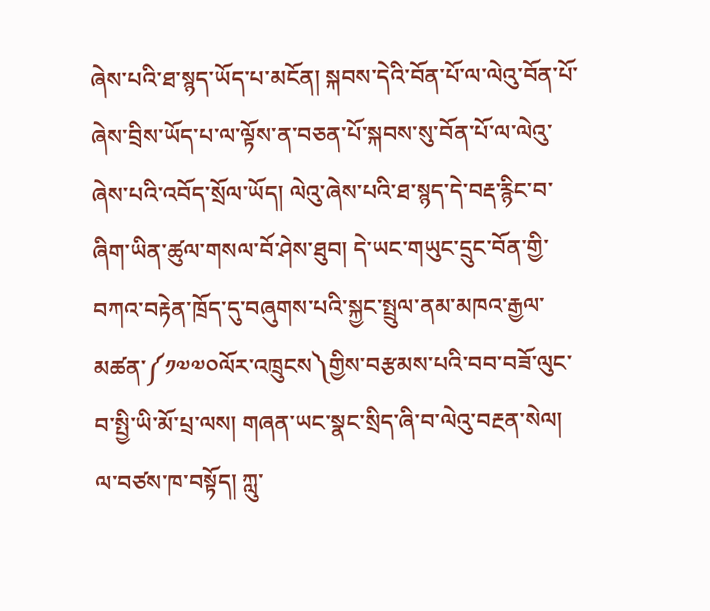ཞེས་པའི་ཐ་སྙད་ཡོད་པ་མངོན། སྐབས་དེའི་བོན་པོ་ལ་ལེའུ་བོན་པོ་ཞེས་བྲིས་ཡོད་པ་ལ་ལྟོས་ན་བཅན་པོ་སྐབས་སུ་བོན་པོ་ལ་ལེའུ་ཞེས་པའི་འབོད་སྲོལ་ཡོད། ལེའུ་ཞེས་པའི་ཐ་སྙད་དེ་བརྡ་རྙིང་བ་ཞིག་ཡིན་ཚུལ་གསལ་བོ་ཤེས་ཐུབ། དེ་ཡང་གཡུང་དྲུང་བོན་གྱི་བཀའ་བརྟེན་ཁྲོད་དུ་བཞུགས་པའི་སྐྱང་སྤྲུལ་ནམ་མཁའ་རྒྱལ་མཚན་༼༡༧༧༠ལོར་འཁྲུངས༽གྱིས་བརྩམས་པའི་བབ་བཟོ་ལུང་བ་སྤྱི་ཡི་མོ་པྲ་ལས། གཞན་ཡང་སྣང་སྲིད་ཞི་བ་ལེའུ་བརྔན་སེལ། ལ་བཙས་ཁ་བསྟོད། ཀླུ་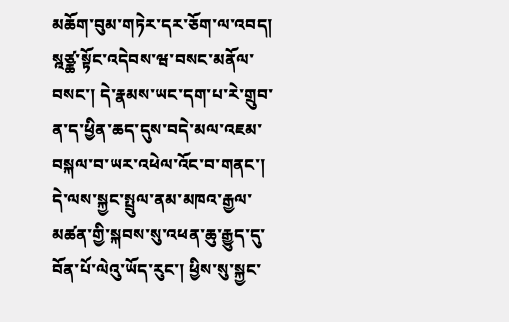མཆོག་བུམ་གཏེར་དར་ཅོག་ལ་འབད། སྰཙྪ་སྟོང་འདེབས་ཝ་བསང་མནོལ་བསང་། དེ་རྣམས་ཡང་དག་པ་རེ་གྲུབ་ན་ད་ཕྱིན་ཆད་དུས་བདེ་མལ་འཇམ་བསྐལ་བ་ཡར་འཕེལ་འོང་བ་གནང་། དེ་ལས་སྐྱང་སྤྲུལ་ནམ་མཁའ་རྒྱལ་མཚན་གྱི་སྐབས་སུ་འཕན་ཆུ་རྒྱུད་དུ་བོན་པོ་ལེའུ་ཡོད་རུང་། ཕྱིས་སུ་སྐྱང་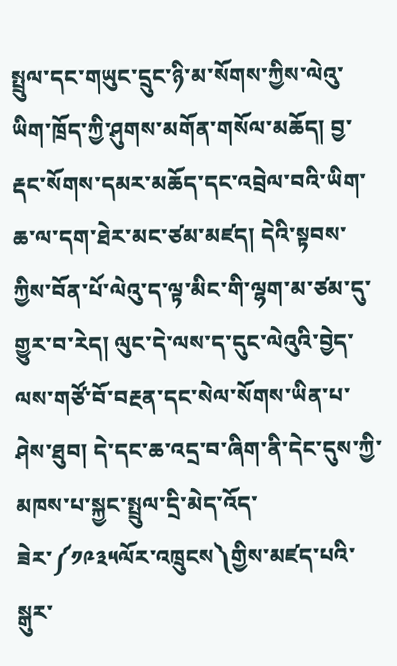སྤྲུལ་དང་གཡུང་དྲུང་ཉི་མ་སོགས་ཀྱིས་ལེའུ་ཡིག་ཁྲོད་ཀྱི་ཤུགས་མགོན་གསོལ་མཆོད། བྱ་རྡང་སོགས་དམར་མཆོད་དང་འབྲེལ་བའི་ཡིག་ཆ་ལ་དག་ཐེར་མང་ཙམ་མཛད། དེའི་སྟབས་ཀྱིས་བོན་པོ་ལེའུ་ད་ལྟ་མིང་གི་ལྷག་མ་ཙམ་དུ་གྱུར་བ་རེད། ལུང་དེ་ལས་ད་དུང་ལེའུའི་བྱེད་ལས་གཙོ་བོ་བརྔན་དང་སེལ་སོགས་ཡིན་པ་ཤེས་ཐུབ། དེ་དང་ཆ་འདྲ་བ་ཞིག་ནི་དེང་དུས་ཀྱི་མཁས་པ་སྐྱང་སྤྲུལ་དྲི་མེད་འོད་ཟེར་༼༡༩༣༥ལོར་འཁྲུངས༽གྱིས་མཛད་པའི་སྒུར་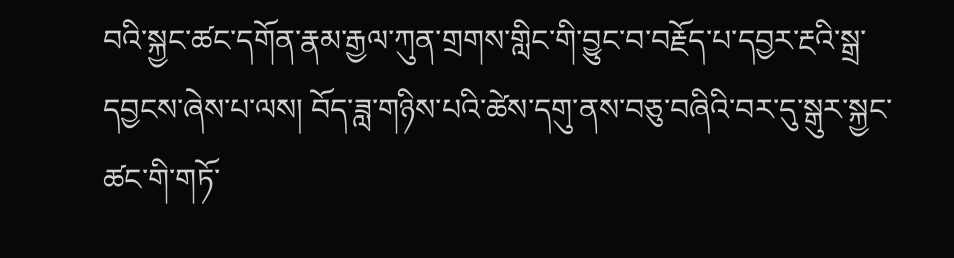བའི་སྐྱང་ཚང་དགོན་རྣམ་རྒྱལ་ཀུན་གྲགས་གླིང་གི་བྱུང་བ་བརྗོད་པ་དབྱར་རྔའི་སྒྲ་དབྱངས་ཞེས་པ་ལས། བོད་ཟླ་གཉིས་པའི་ཚེས་དགུ་ནས་བཅུ་བཞིའི་བར་དུ་སྒུར་སྐྱང་ཚང་གི་གཏོ་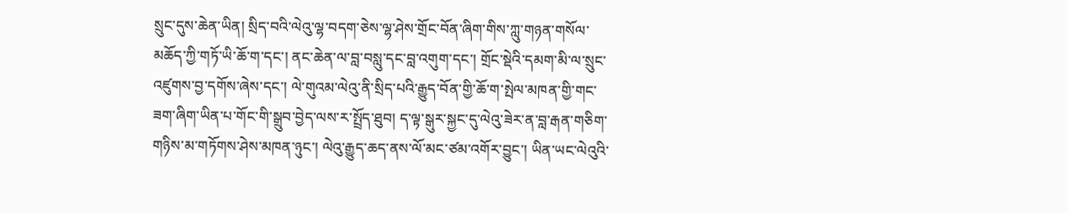སྲུང་དུས་ཆེན་ཡིན། སྲིད་བའི་ལེའུ་ལྷ་བདག་ཅེས་ལྷ་ཤེས་གྲོང་བོན་ཞིག་གིས་ཀླུ་གཉན་གསོལ་མཆོད་ཀྱི་གཏོ་ཡི་ཆོ་ག་དང་། ནང་ཆེན་ལ་བླ་བསླུ་དང་བླ་འགུག་དང་། གྲོང་སྡེའི་དམག་མི་ལ་སྲུང་འཛུགས་བྱ་དགོས་ཞེས་དང་། ལེ་གུའམ་ལེའུ་ནི་སྲིད་པའི་རྒྱུད་བོན་གྱི་ཆོ་ག་སྤེལ་མཁན་གྱི་གང་ཟག་ཞིག་ཡིན་པ་གོང་གི་སྒྲུབ་བྱེད་ལས་ར་སྤྲོད་ཐུབ། ད་ལྟ་སྒུར་སྐྱང་དུ་ལེའུ་ཟེར་ན་བླ་རྒན་གཅིག་གཉིས་མ་གཏོགས་ཤེས་མཁན་ཉུང་། ལེའུ་རྒྱུད་ཆད་ནས་ལོ་མང་ཙམ་འགོར་བྱུང་། ཡིན་ཡང་ལེའུའི་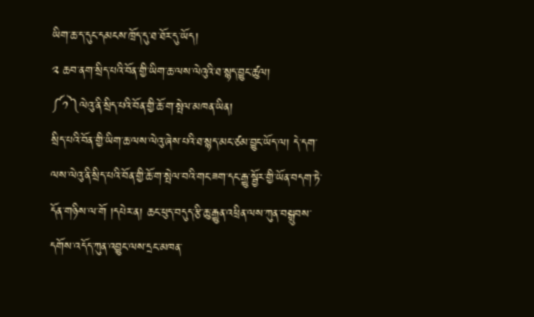ཡིག་ཆ་ད་དུང་དམངས་ཁྲོད་དུ་ཐ་ཐོར་དུ་ཡོད།
༢ ཆབ་ནག་སྲིད་པའི་བོན་གྱི་ཡིག་ཆ་ལས་ལེའུའི་ཐ་སྙད་བྱུང་ཚུལ།
༼༡༽ལེའུ་ནི་སྲིད་པའི་བོན་གྱི་ཆོ་ག་སྤེལ་མཁན་ཡིན།
སྲིད་པའི་བོན་གྱི་ཡིག་ཆ་ལས་ལེའུ་ཞེས་པའི་ཐ་སྙད་མང་ཙམ་བྱུང་ཡོད་ལ། དེ་དག་ལས་ལེའུ་ནི་སྲིད་པའི་བོན་གྱི་ཆོ་ག་སྤེལ་བའི་གང་ཟག་དང་རྒྱུ་སྦྱོར་གྱི་ཡོན་བདག་ཏེ་དོན་གཉིས་ལ་གོ །དཔེར་ན། ཆང་ཕུད་བདུད་རྩི་ཆུ་རྒྱུན་འཕྲིན་ལས་ཀུན་བསྒྲུབས་དགོས་འདོད་ཀུན་འབྱུང་ལས་དྲང་མཁན་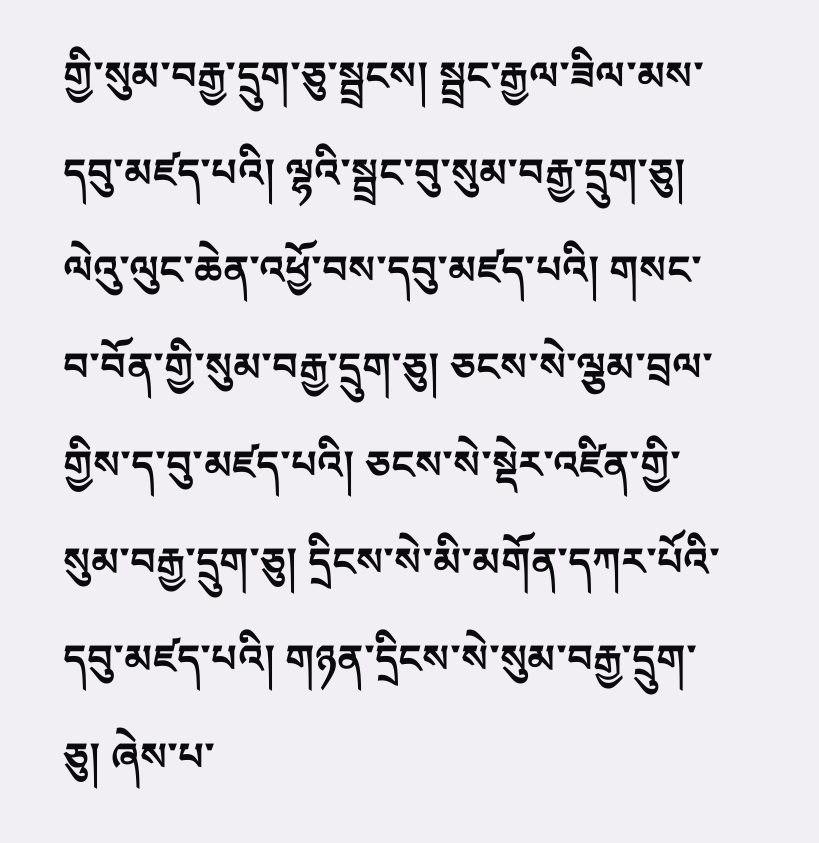གྱི་སུམ་བརྒྱ་དྲུག་ཅུ་སྦྲངས། སྦྲང་རྒྱལ་ཟིལ་མས་དབུ་མཛད་པའི། ལྷའི་སྦྲང་བུ་སུམ་བརྒྱ་དྲུག་ཅུ། ལེའུ་ལུང་ཆེན་འཕྱོ་བས་དབུ་མཛད་པའི། གསང་བ་བོན་གྱི་སུམ་བརྒྱ་དྲུག་ཅུ། ཅངས་སེ་ལྕམ་བྲལ་གྱིས་ད་བུ་མཛད་པའི། ཅངས་སེ་སྡེར་འཛིན་གྱི་སུམ་བརྒྱ་དྲུག་ཅུ། དྲིངས་སེ་མི་མགོན་དཀར་པོའི་དབུ་མཛད་པའི། གཉན་དྲིངས་སེ་སུམ་བརྒྱ་དྲུག་ཅུ། ཞེས་པ་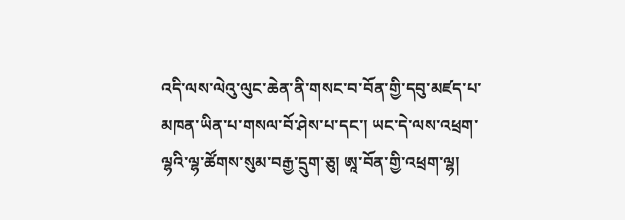འདི་ལས་ལེའུ་ལུང་ཆེན་ནི་གསང་བ་བོན་གྱི་དབུ་མཛད་པ་མཁན་ཡིན་པ་གསལ་བོ་ཤེས་པ་དང་། ཡང་དེ་ལས་འཕྲག་ལྷའི་ལྷ་ཚོགས་སུམ་བརྒྱ་དྲུག་ཅུ། ཨཱ་བོན་གྱི་འཕྲག་ལྷ།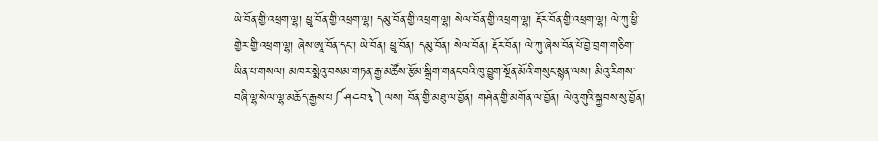ཡེ་བོན་གྱི་འཕྲག་ལྷ། ཕྱྭ་བོན་གྱི་འཕྲག་ལྷ། དམུ་བོན་གྱི་འཕྲག་ལྷ། སེལ་བོན་གྱི་འཕྲག་ལྷ། རྡོར་བོན་གྱི་འཕྲག་ལྷ། ལེ་ཀུ་ཕྱི་གྱེར་གྱི་འཕྲག་ལྷ། ཞེས་ཨཱ་བོན་དང་། ཡེ་བོན། ཕྱྭ་བོན། དམུ་བོན། སེལ་བོན། རྡོར་བོན། ལེ་ཀུ་ཞེས་བོན་པོ་བྱེ་བྲག་གཅིག་ཡིན་པ་གསལ། མཁར་སྨེའུ་བསམ་གཏན་རྒྱ་མཚོས་རྩོམ་སྒྲིག་གནང་བའི་ཁུ་བྱུག་སྔོན་མོའི་གསུང་སྙན་ལས། མིའུ་རིགས་བཞི་ལྷ་སེལ་ལྷ་མཆོད་རྒྱས་པ༼ཤ༤བ༣༽ལས། བོན་གྱི་མཐུ་ལ་བྱོན། གཤེན་གྱི་མགོན་ལ་བྱོན། ལེའུ་གུའི་སྐྱབས་སུ་བྱོན།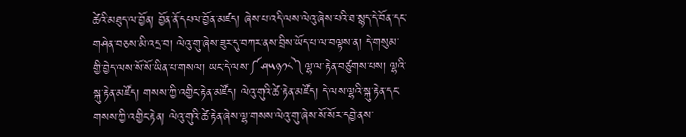ཚེའི་མཐུད་ལ་བྱོན། བྱོན་ནོ་དཔལ་བྱོན་མཛད། ཞེས་པ་འདི་ལས་ལེའུ་ཞེས་པའི་ཐ་སྙད་དེ་བོན་དང་གཤེན་བཅས་མི་འདྲ་བ། ལེའུ་གུ་ཞེས་ཟུར་དུ་བཀར་ནས་བྲིས་ཡོད་པ་ལ་བལྟས་ན། དེ་གསུམ་གྱི་བྱེད་ལས་སོ་སོ་ཡིན་པ་གསལ། ཡང་དེ་ལས་༼ཤ༥ཉ༡༨༽ལྷ་ལ་རྟེན་བཙུགས་པས། ལྷའི་སྐུ་རྟེན་མཛོད། གསས་ཀྱི་འགྱིང་རྟེན་མཛོད། ལེའུ་གུའི་ཚེ་རྟེན་མཛོད། དེ་ལས་ལྷའི་སྐུ་རྟེན་དང་གསས་ཀྱི་འགྱིང་རྟེན། ལེའུ་གུའི་ཚེ་རྟེན་ཞེས་ལྷ་གསས་ལེའུ་གུ་ཞེས་སོ་སོར་དབྱེ་ནས་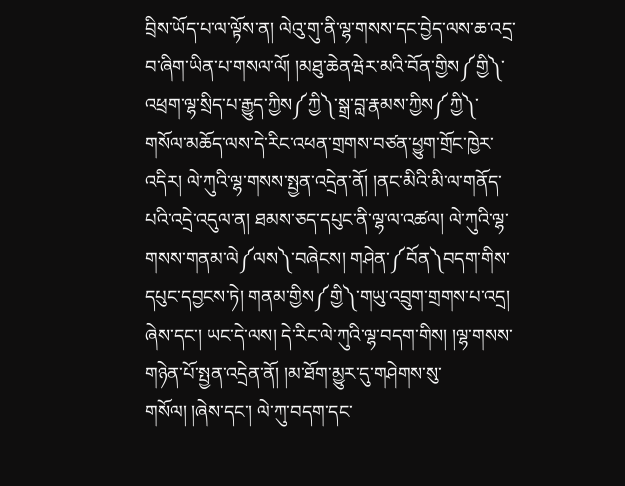བྲིས་ཡོད་པ་ལ་ལྟོས་ན། ལེའུ་གུ་ནི་ལྷ་གསས་དང་བྱེད་ལས་ཆ་འདྲ་བ་ཞིག་ཡིན་པ་གསལ་ལོ། །མཐུ་ཆེནཝེར་མའི་བོན་གྱིས༼གྱི༽་འཕྲག་ལྷ་སྲིད་པ་རྒྱུད་ཀྱིས༼ཀྱི༽་སྒྲ་བླ་རྣམས་ཀྱིས༼ཀྱི༽་གསོལ་མཆོད་ལས་དེ་རིང་འཕན་གྲགས་བཙན་ཕྱུག་གྲོང་ཁྱེར་འདིར། ལེ་ཀུའི་ལྷ་གསས་སྤྱན་འདྲེན་ནོ། །ནང་མིའི་མི་ལ་གནོད་པའི་འདྲེ་འདུལ་ན། ཐམས་ཅད་དཔུང་ནི་ལྷ་ལ་འཚལ། ལེ་ཀུའི་ལྷ་གསས་གནམ་ལེ༼ལས༽་བཞེངས། གཤེན་༼བོན༽བདག་གིས་དཔུང་དབྱངས་ཏེ། གནམ་གྱིས༼གྱི༽་གཡུ་འབྲུག་གྲགས་པ་འདྲ། ཞེས་དང་། ཡང་དེ་ལས། དེ་རིང་ལེ་ཀུའི་ལྷ་བདག་གིས། །ལྷ་གསས་གཉེན་པོ་སྤྱན་འདྲེན་ནོ། །མ་ཐོག་མྱུར་དུ་གཤེགས་སུ་གསོལ། །ཞེས་དང་། ལེ་ཀུ་བདག་དང་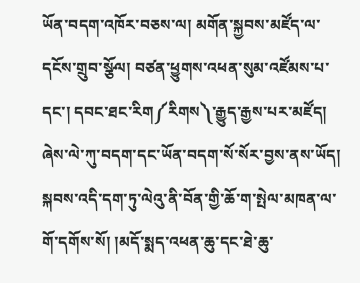ཡོན་བདག་འཁོར་བཅས་ལ། མགོན་སྐྱབས་མཛོད་ལ་དངོས་གྲུབ་སྩོལ། བཙན་ཕྱུགས་འཕན་སུམ་འཛོམས་པ་དང་། དབང་ཐང་རིག༼རིགས༽་རྒྱུད་རྒྱས་པར་མཛོད། ཞེས་ལེ་ཀུ་བདག་དང་ཡོན་བདག་སོ་སོར་བྱས་ནས་ཡོད། སྐབས་འདི་དག་ཏུ་ལེའུ་ནི་བོན་གྱི་ཆོ་ག་སྤེལ་མཁན་ལ་གོ་དགོས་སོ། །མདོ་སྨད་འཕན་ཆུ་དང་ཐེ་ཆུ་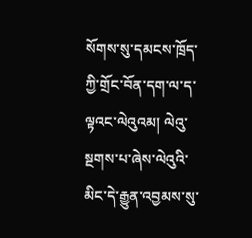སོགས་སུ་དམངས་ཁྲོད་ཀྱི་གྲོང་བོན་དག་ལ་ད་ལྟའང་ལེའུའམ། ལེའུ་སྔགས་པ་ཞེས་ལེའུའི་མིང་དེ་རྒྱུན་འབྱམས་སུ་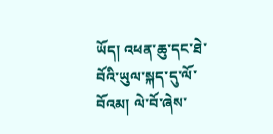ཡོད། འཕན་ཆུ་དང་ཐེ་བོའི་ཡུལ་སྐད་དུ་ལོ་བོའམ། ལེ་བོ་ཞེས་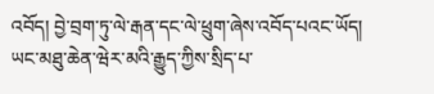འབོད། བྱེ་བྲག་ཏུ་ལེ་རྒན་དང་ལེ་ཕྲུག་ཞེས་འབོད་པའང་ཡོད། ཡང་མཐུ་ཆེན་ཝེར་མའི་རྒྱུད་ཀྱིས་སྲིད་པ་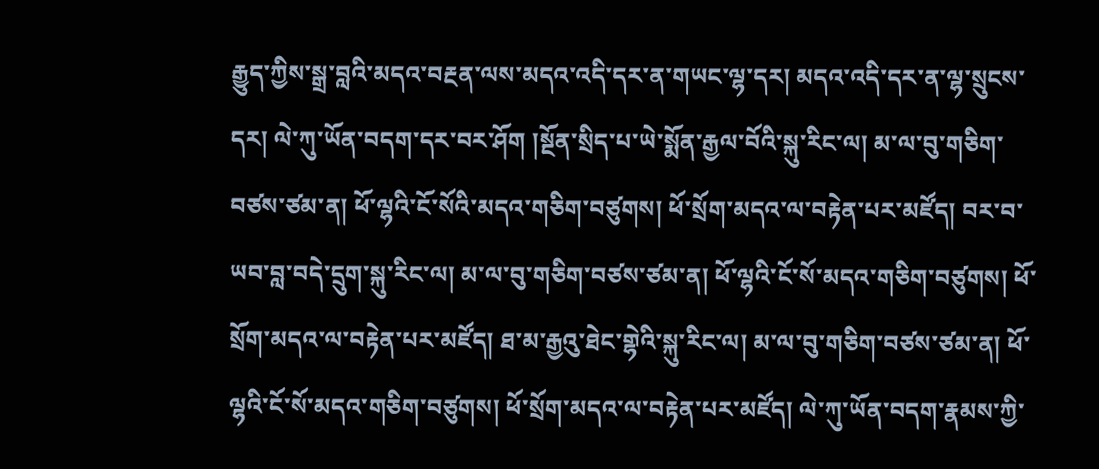རྒྱུད་ཀྱིས་སྒྲ་བླའི་མདའ་བརྔན་ལས་མདའ་འདི་དར་ན་གཡང་ལྷ་དར། མདའ་འདི་དར་ན་ལྷ་སྲུངས་དར། ལེ་ཀུ་ཡོན་བདག་དར་བར་ཤོག །སྔོན་སྲིད་པ་ཡེ་སྨོན་རྒྱལ་བོའི་སྐུ་རིང་ལ། མ་ལ་བུ་གཅིག་བཙས་ཙམ་ན། ཕོ་ལྷའི་ངོ་སོའི་མདའ་གཅིག་བཙུགས། ཕོ་སྲོག་མདའ་ལ་བརྟེན་པར་མཛོད། བར་བ་ཡབ་བླ་བདེ་དྲུག་སྐུ་རིང་ལ། མ་ལ་བུ་གཅིག་བཙས་ཙམ་ན། ཕོ་ལྷའི་ངོ་སོ་མདའ་གཅིག་བཙུགས། ཕོ་སྲོག་མདའ་ལ་བརྟེན་པར་མཛོད། ཐ་མ་རྒྱའུ་ཐེང་གྷེའི་སྐུ་རིང་ལ། མ་ལ་བུ་གཅིག་བཙས་ཙམ་ན། ཕོ་ལྷའི་ངོ་སོ་མདའ་གཅིག་བཙུགས། ཕོ་སྲོག་མདའ་ལ་བརྟེན་པར་མཛོད། ལེ་ཀུ་ཡོན་བདག་རྣམས་ཀྱི་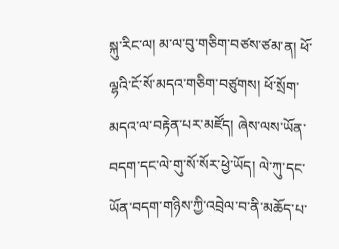སྐུ་རིང་ལ། མ་ལ་བུ་གཅིག་བཙས་ཙམ་ན། ཕོ་ལྷའི་ངོ་སོ་མདའ་གཅིག་བཙུགས། ཕོ་སྲོག་མདའ་ལ་བརྟེན་པར་མཛོད། ཞེས་ལས་ཡོན་བདག་དང་ལེ་གུ་སོ་སོར་ཕྱེ་ཡོད། ལེ་ཀུ་དང་ཡོན་བདག་གཉིས་ཀྱི་འབྲེལ་བ་ནི་མཆོད་པ་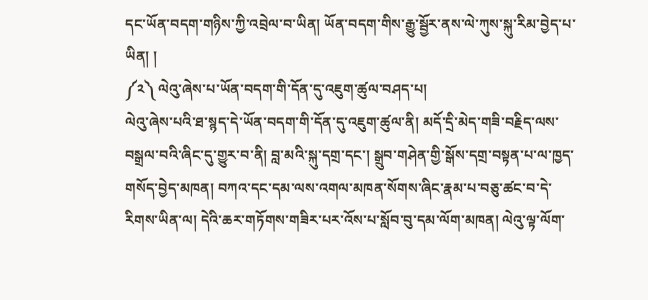དང་ཡོན་བདག་གཉིས་ཀྱི་འབྲེལ་བ་ཡིན། ཡོན་བདག་གིས་རྒྱུ་སྦྱོར་ནས་ལེ་ཀུས་སྐུ་རིམ་བྱེད་པ་ཡིན། །
༼༢༽ ལེའུ་ཞེས་པ་ཡོན་བདག་གི་དོན་དུ་འཇུག་ཚུལ་བཤད་པ།
ལེའུ་ཞེས་པའི་ཐ་སྙད་དེ་ཡོན་བདག་གི་དོན་དུ་འཇུག་ཚུལ་ནི། མདོ་དྲི་མེད་གཟི་བརྗིད་ལས་བསྒྲལ་བའི་ཞིང་དུ་གྱུར་བ་ནི། བླ་མའི་སྐུ་དགྲ་དང་། སྒྲུབ་གཤེན་གྱི་སྒོས་དགྲ་བསྟན་པ་ལ་ཁྱད་གསོད་བྱེད་མཁན། བཀའ་དང་དམ་ལས་འགལ་མཁན་སོགས་ཞིང་རྣམ་པ་བཅུ་ཚང་བ་དེ་རིགས་ཡིན་ལ། དེའི་ཆར་གཏོགས་གཟིར་པར་འོས་པ་སློབ་བུ་དམ་ལོག་མཁན། ལེའུ་ལྟ་ལོག་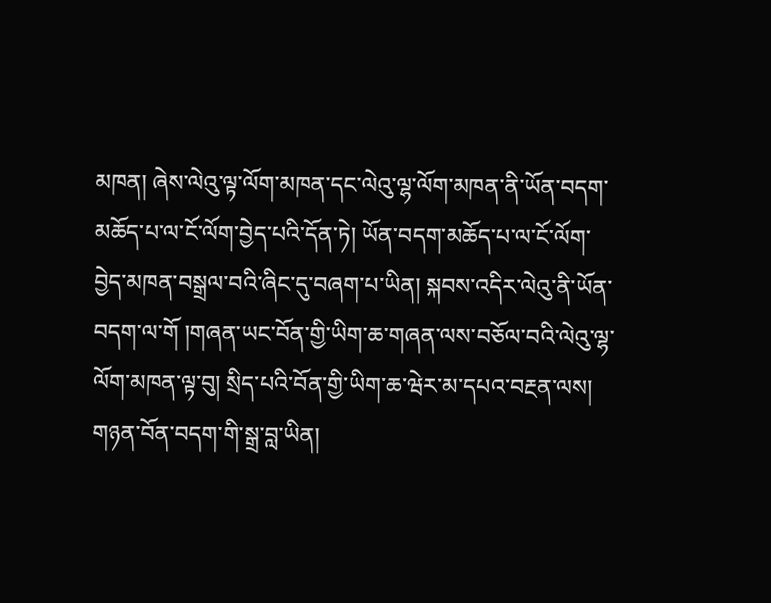མཁན། ཞེས་ལེའུ་ལྟ་ལོག་མཁན་དང་ལེའུ་ལྷ་ལོག་མཁན་ནི་ཡོན་བདག་མཆོད་པ་ལ་ངོ་ལོག་བྱེད་པའི་དོན་ཏེ། ཡོན་བདག་མཆོད་པ་ལ་ངོ་ལོག་བྱེད་མཁན་བསྒྲལ་བའི་ཞིང་དུ་བཞག་པ་ཡིན། སྐབས་འདིར་ལེའུ་ནི་ཡོན་བདག་ལ་གོ །གཞན་ཡང་བོན་གྱི་ཡིག་ཆ་གཞན་ལས་བཅོལ་བའི་ལེའུ་ལྷ་ལོག་མཁན་ལྟ་བུ། སྲིད་པའི་བོན་གྱི་ཡིག་ཆ་ཝེར་མ་དཔའ་བརྔན་ལས། གཉན་བོན་བདག་གི་སྒྲ་བླ་ཡིན།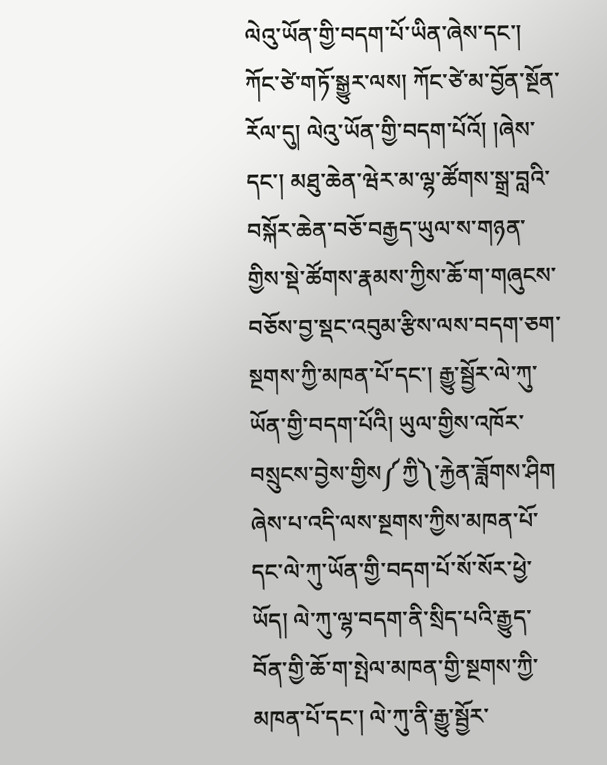ལེའུ་ཡོན་གྱི་བདག་པོ་ཡིན་ཞེས་དང་། ཀོང་ཙེ་གཏོ་སྒྱུར་ལས། ཀོང་ཙེ་མ་བྱོན་སྔོན་རོལ་དུ། ལེའུ་ཡོན་གྱི་བདག་པོའོ། །ཞེས་དང་། མཐུ་ཆེན་ཝེར་མ་ལྷ་ཚོགས་སྒྲ་བླའི་བསྐོར་ཆེན་བཅོ་བརྒྱད་ཡུལ་ས་གཉན་གྱིས་སྡེ་ཚོགས་རྣམས་ཀྱིས་ཆོ་ག་གཞུངས་བཅོས་བྱ་སྡང་འབུམ་རྩིས་ལས་བདག་ཅག་སྔགས་ཀྱི་མཁན་པོ་དང་། རྒྱུ་སྦྱོར་ལེ་ཀུ་ཡོན་གྱི་བདག་པོའི། ཡུལ་གྱིས་འཁོར་བསྲུངས་བྱེས་གྱིས༼ཀྱི༽་རྐྱེན་ཟློགས་ཤིག ཞེས་པ་འདི་ལས་སྔགས་ཀྱིས་མཁན་པོ་དང་ལེ་ཀུ་ཡོན་གྱི་བདག་པོ་སོ་སོར་ཕྱེ་ཡོད། ལེ་ཀུ་ལྷ་བདག་ནི་སྲིད་པའི་རྒྱུད་བོན་གྱི་ཆོ་ག་སྤེལ་མཁན་གྱི་སྔགས་ཀྱི་མཁན་པོ་དང་། ལེ་ཀུ་ནི་རྒྱུ་སྦྱོར་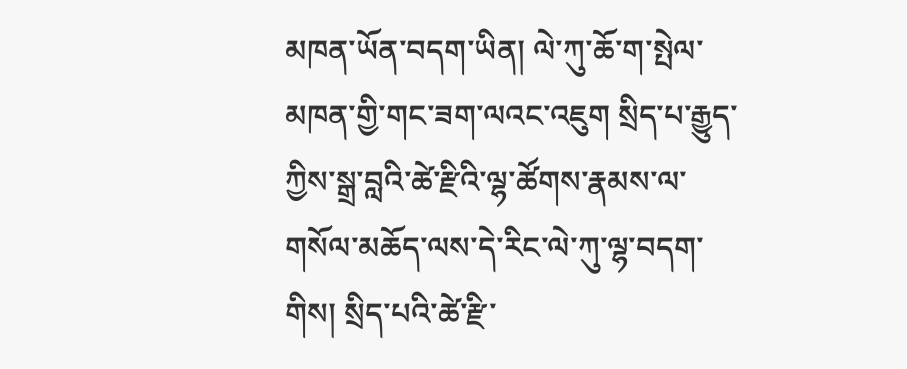མཁན་ཡོན་བདག་ཡིན། ལེ་ཀུ་ཆོ་ག་སྤེལ་མཁན་གྱི་གང་ཟག་ལའང་འཇུག སྲིད་པ་རྒྱུད་ཀྱིས་སྒྲ་བླའི་ཚེ་རྫིའི་ལྷ་ཚོགས་རྣམས་ལ་གསོལ་མཆོད་ལས་དེ་རིང་ལེ་ཀུ་ལྷ་བདག་གིས། སྲིད་པའི་ཚེ་རྫི་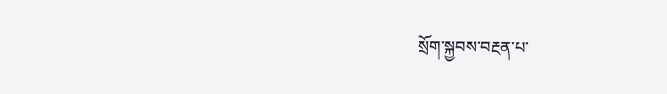སྲོག་སྐྱབས་བརྔན་པ་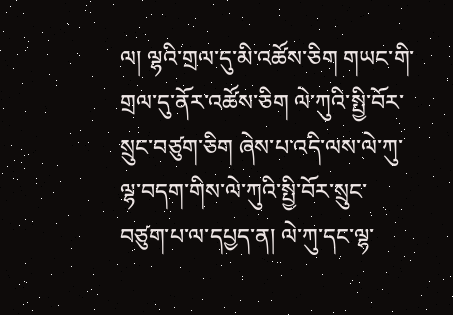ལ། ལྷའི་གྲལ་དུ་མི་འཚོས་ཅིག གཡང་གི་གྲལ་དུ་ནོར་འཚོས་ཅིག ལེ་ཀུའི་སྤྱི་བོར་སྲུང་བཙུག་ཅིག ཞེས་པ་འདི་ལས་ལེ་ཀུ་ལྷ་བདག་གིས་ལེ་ཀུའི་སྤྱི་བོར་སྲུང་བཙུག་པ་ལ་དཔྱད་ན། ལེ་ཀུ་དང་ལྷ་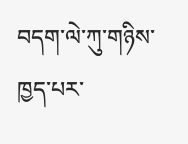བདག་ལེ་ཀུ་གཉིས་ཁྱད་པར་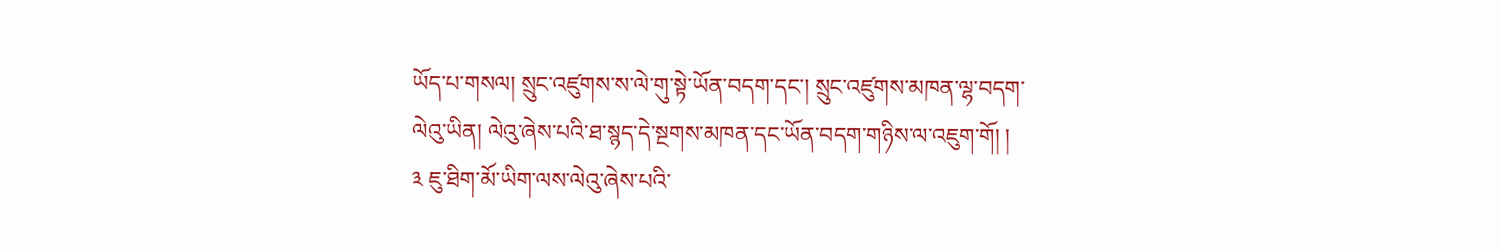ཡོད་པ་གསལ། སྲུང་འཛུགས་ས་ལེ་གུ་སྟེ་ཡོན་བདག་དང་། སྲུང་འཛུགས་མཁན་ལྷ་བདག་ལེའུ་ཡིན། ལེའུ་ཞེས་པའི་ཐ་སྙད་དེ་སྔགས་མཁན་དང་ཡོན་བདག་གཉིས་ལ་འཇུག་གོ། །
༣ ཇུ་ཐིག་མོ་ཡིག་ལས་ལེའུ་ཞེས་པའི་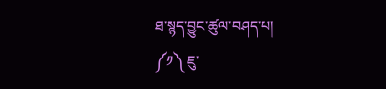ཐ་སྙད་བྱུང་ཚུལ་བཤད་པ།
༼༡༽ ཇུ་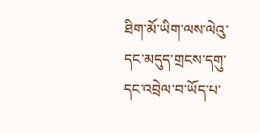ཐིག་མོ་ཡིག་ལས་ལེའུ་དང་མདུད་གྲངས་དགུ་དང་འབྲེལ་བ་ཡོད་པ་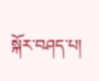སྐོར་བཤད་པ།